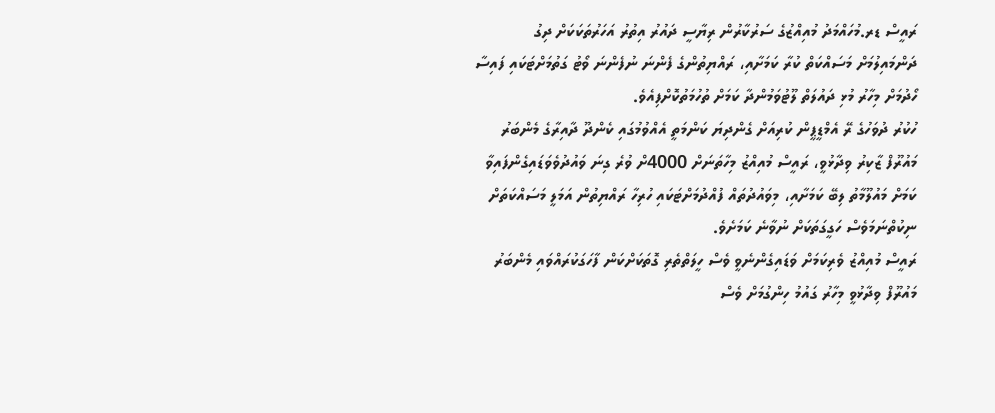ރައީސް ޑރ.މުހައްމަދު މުއިއްޒުގެ ސަރުކާރުން ރިޔާސީ ދައުރު އިތުރު އަހަރުތަކަކަށް ދިގު ދަންމައިލުމަށް މަސައްކަތް ކުރާ ކަމަށާއި، ރައްޔިތުންގެ ފެންނަ ނުފެންނަ ވޯޓު ގަތުމަށްޓަކައި ފައިސާ ހޯދުމަށް މިހާރު މުޅި ދައުލަތް ލޫޓުވަމުންދާ ކަމަށް ތުހުމަތުކޮށްފިއެވެ.
ހުކުރު ދުވަހުގެ ރޭ އެމްޑީޕީން ކުރިއަށް ގެންދިޔަ ކަންމަތީ އެއްވުމުގައި ކެންދޫ ދާއިރާގެ މެންބަރު މައުރޫފް ޒާކިރު ވިދާޅުވީ، ރައީސް މުއިއްޒު މިހާތަނަށް 4000ށް ވުރެ ގިނަ ވައުދުވެވަޑައިގެންފައިވާ ކަމަށް މައުލޫމާތު ލިބޭ ކަމަށާއި، މިވައުދުތައް ފުއްދުމަށްޓަކައި ހުރިހާ ރައްޔިތުން އަމަލީ މަސައްކަތަށް ނިކުތްނަމަވެސް ހަގީގަތަކަށް ނުވާނެ ކަމަށެވެ.
ރައީސް މުއިއްޒު ވެރިކަމަށް ވަޑައިގެންނެވީ ވެސް ހީލަތްތެރި ގޮތަކަށްކަން ފާހަގަކުރައްވައި މެންބަރު މައުރޫފް ވިދާޅުވީ މިހާރު ގައުމު ހިންގުމަށް ވެސް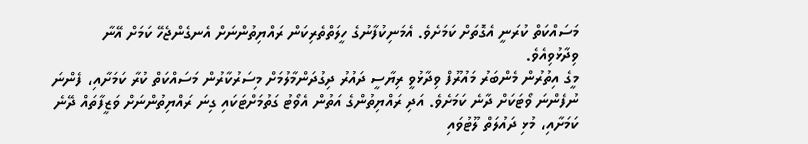މަސައްކަތް ކުރަނީ އެގޮތަށް ކަމަށެވެ. އެމަނިކުފާނުގެ ހީލަތްތެރިކަން ރައްޔިތުންނަށް އެނގެންޖެހޭ ކަމަށް އޭނާ ވިދާޅުވިއެވެ.
މީގެ އިތުރުން މެންބަރު މައުރޫފް ވިދާޅުވީ ރިޔާސީ ދައުރު ދިގުދަންމާލުމަށް މިސަރުކާރުން މަސައްކަތް ކުރާ ކަމަށާއި، ފެންނަ ނުފެންނަ ވޯޓަކަށް ދާނެ ކަމަށެވެ. އަދި ރައްޔިތުންގެ އަތުން އެވޯޓު ގަތުމަށްޓަކައި ގިނަ ރައްޔިތުންނަށް ވަޒީފާތައް ދޭނެ ކަމަށާއި، މުޅި ދައުލަތް ލޫޓުވައި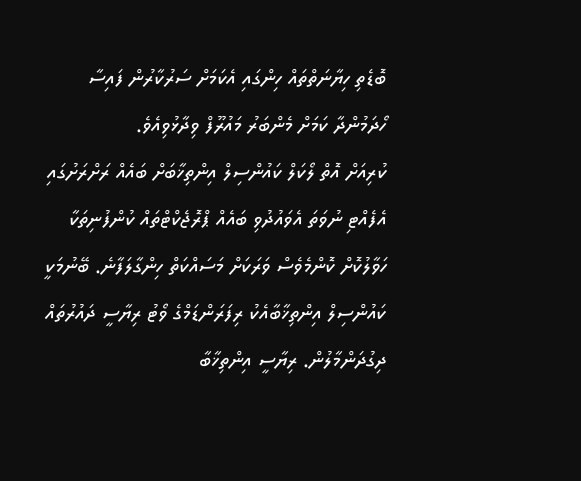ބޮޑެތި ހިޔާނަތްތައް ހިންގައި އެކަމަށް ސަރުކާރުން ފައިސާ ހޯދަމުންދާ ކަމަށް މެންބަރު މައުރޫފް ވިދާޅުވިއެވެ.
ކުރިއަށް އޮތް ލޯކަލް ކައުންސިލް އިންތިޚާބަށް ބައެއް ރަށްރަށުގައި އެފެއްޓި ނުވަތަ އެވައުދުވި ބައެއް ޕްރޮޖެކްޓްތައް ކުންފުނިތަކާ ހަވާލުކޮށް ކޮންމެވެސް ވަރަކަށް މަސައްކަތް ހިންގާލަފާނެ. ބޭނުމަކީ ކައުންސިލް އިންތިޚާބާއެކު ރިފަރަންޑަމްގެ ވޯޓު ރިޔާސީ ދައުރުތައް ދިގުދަންމާލުން. ރިޔާސީ އިންތިޚާބާ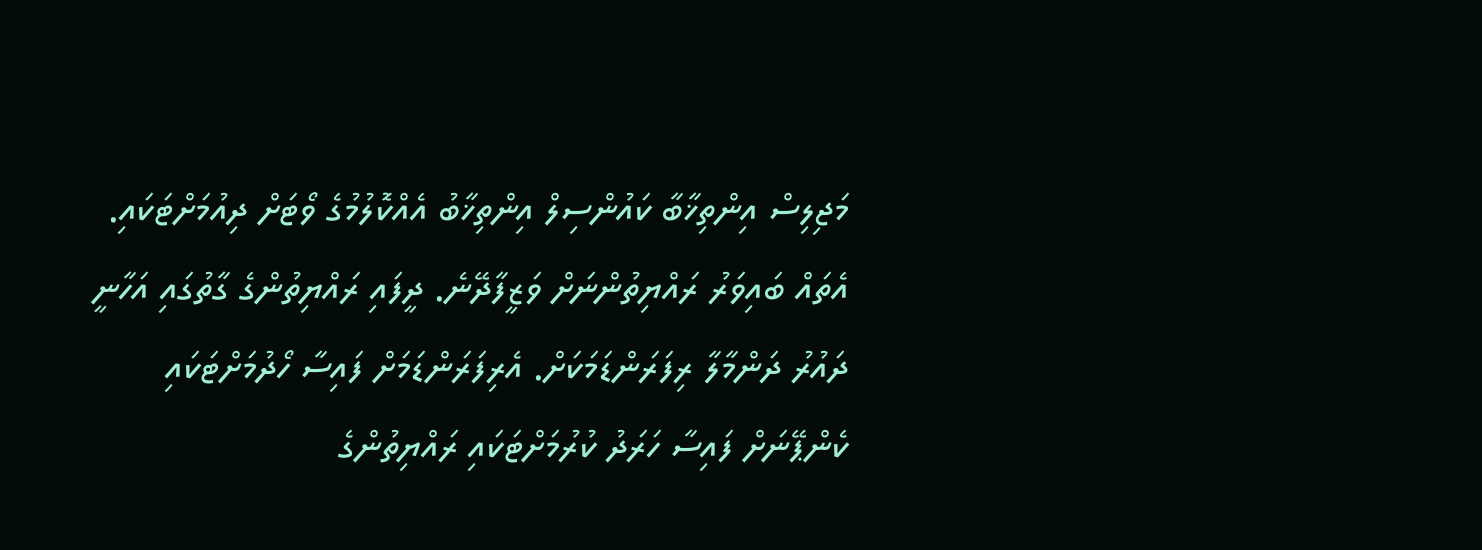މަޖިލިސް އިންތިޚާބާ ކައުންސިލް އިންތިޚާބު އެއްކޮލުމުގެ ވޯޓަށް ދިއުމަށްޓަކައި. އެތައް ބައިވަރު ރައްޔިތުންނަށް ވަޒީފާދޭނެ. ދީފައި ރައްޔިތުންގެ ގާތުގައި އަހާނީ ދައުރު ދަންމާލާ ރިފަރަންޑަމަކަށް. އެރިފަރަންޑަމަށް ފައިސާ ހޯދުމަށްޓަކައި ކެންޕޭނަށް ފައިސާ ހަރަދު ކުރުމަށްޓަކައި ރައްޔިތުންގެ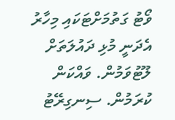ވޯޓު ގަތުމަށްޓަކައި މިހާރު އެދަނީ މުޅި ދައުލަތަށް ލޫޓުވަމުން. ވައްކަން ކުރަމުން. ސިނގިރޭޓު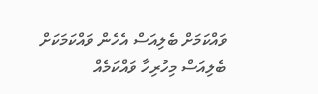ވައްކަމަށް ބެލިއަސް އެހެން ވައްކަމަކަށް ބެލިއަސް މިހުރިހާ ވައްކަމެއް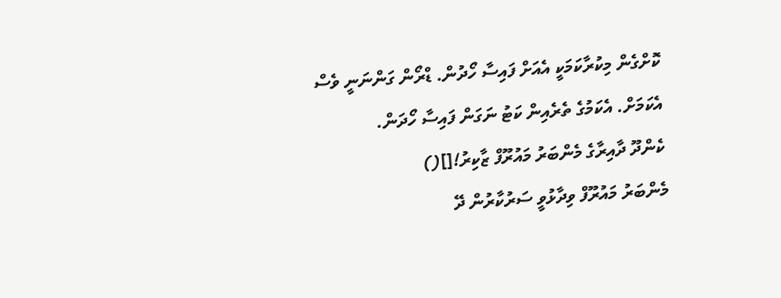ކޮށްގެން މިކުރާކަމަކީ އެއަށް ފައިސާ ހޯދުން. ޑްރޯން ގަންނަނީ ވެސް އެކަމަށް. އެކަމުގެ ތެރެއިން ކަޓު ނަގަން ފައިސާ ހޯދަން.
ކެންދޫ ދާއިރާގެ މެންބަރު މައުރޫފް ޒާކިރު![]()
މެންބަރު މައުރޫފް ވިދާޅުވީ ސަރުކާރުން ދޭ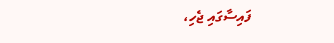ފައިސާގައި ޖެހި،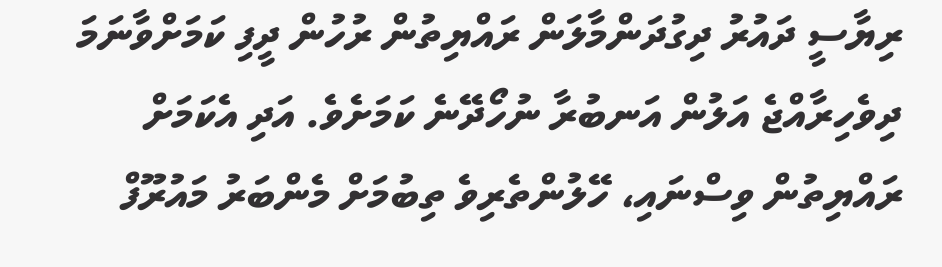ރިޔާސީ ދައުރު ދިގުދަންމާލަން ރައްޔިތުން ރުހުން ދީފި ކަމަށްވާނަމަ ދިވެހިރާއްޖެ އަލުން އަނބުރާ ނުހޯދޭނެ ކަމަށެވެ. އަދި އެކަމަށް ރައްޔިތުން ވިސްނައި، ހޭލުންތެރިވެ ތިބުމަށް މެންބަރު މައުރޫފް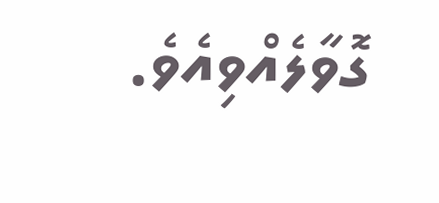ގޮވާލެއްވިއެވެ.